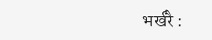भर्खरै :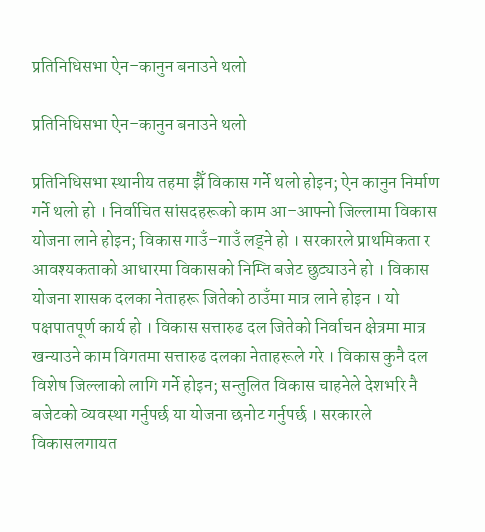प्रतिनिधिसभा ऐन–कानुन बनाउने थलो

प्रतिनिधिसभा ऐन–कानुन बनाउने थलो

प्रतिनिधिसभा स्थानीय तहमा झैँ विकास गर्ने थलो होइन; ऐन कानुन निर्माण गर्ने थलो हो । निर्वाचित सांसदहरूको काम आ–आफ्नो जिल्लामा विकास योजना लाने होइन; विकास गाउँ–गाउँ लड्ने हो । सरकारले प्राथमिकता र आवश्यकताको आधारमा विकासको निम्ति बजेट छुट्याउने हो । विकास योजना शासक दलका नेताहरू जितेको ठाउँमा मात्र लाने होइन । यो पक्षपातपूर्ण कार्य हो । विकास सत्तारुढ दल जितेको निर्वाचन क्षेत्रमा मात्र खन्याउने काम विगतमा सत्तारुढ दलका नेताहरूले गरे । विकास कुनै दल विशेष जिल्लाको लागि गर्ने होइन; सन्तुलित विकास चाहनेले देशभरि नै बजेटको व्यवस्था गर्नुपर्छ या योजना छनोट गर्नुपर्छ । सरकारले विकासलगायत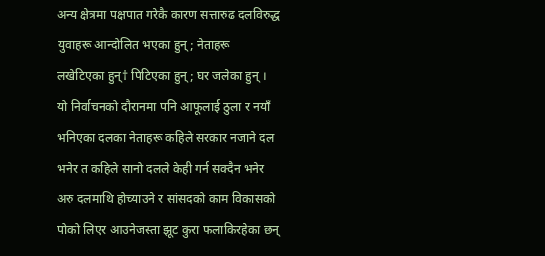अन्य क्षेत्रमा पक्षपात गरेकै कारण सत्तारुढ दलविरुद्ध युवाहरू आन्दोलित भएका हुन्; नेताहरू लखेटिएका हुन्† पिटिएका हुन्; घर जलेका हुन् ।
यो निर्वाचनको दौरानमा पनि आफूलाई ठुला र नयाँ भनिएका दलका नेताहरू कहिले सरकार नजाने दल भनेर त कहिले सानो दलले केही गर्न सक्दैन भनेर अरु दलमाथि होच्याउने र सांसदको काम विकासको पोको लिएर आउनेजस्ता झूट कुरा फलाकिरहेका छन्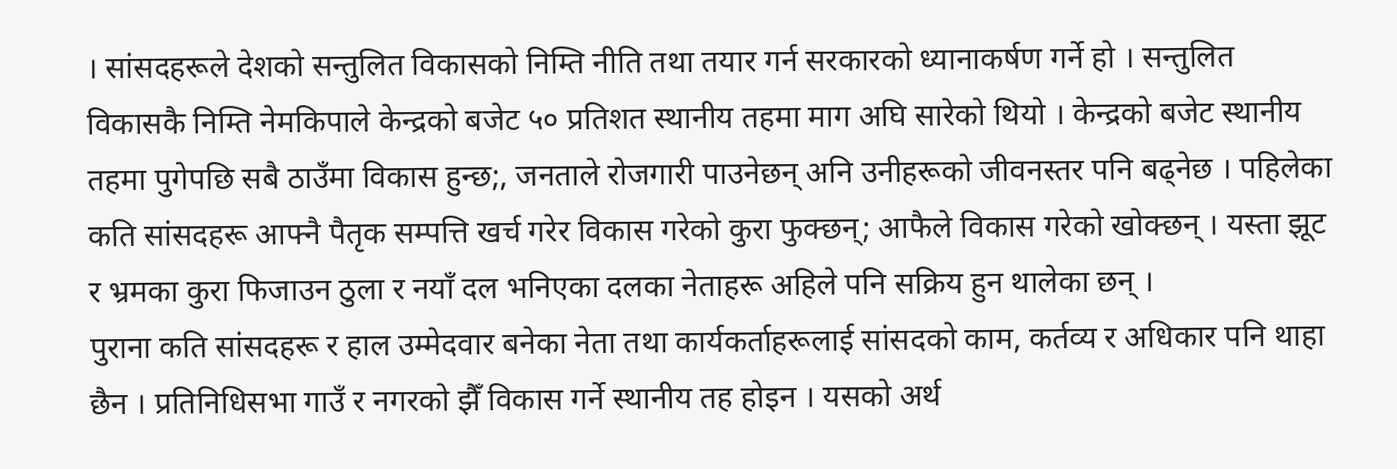। सांसदहरूले देशको सन्तुलित विकासको निम्ति नीति तथा तयार गर्न सरकारको ध्यानाकर्षण गर्ने हो । सन्तुलित विकासकै निम्ति नेमकिपाले केन्द्रको बजेट ५० प्रतिशत स्थानीय तहमा माग अघि सारेको थियो । केन्द्रको बजेट स्थानीय तहमा पुगेपछि सबै ठाउँमा विकास हुन्छ;, जनताले रोजगारी पाउनेछन् अनि उनीहरूको जीवनस्तर पनि बढ्नेछ । पहिलेका कति सांसदहरू आफ्नै पैतृक सम्पत्ति खर्च गरेर विकास गरेको कुरा फुक्छन्; आफैले विकास गरेको खोक्छन् । यस्ता झूट र भ्रमका कुरा फिजाउन ठुला र नयाँ दल भनिएका दलका नेताहरू अहिले पनि सक्रिय हुन थालेका छन् ।
पुराना कति सांसदहरू र हाल उम्मेदवार बनेका नेता तथा कार्यकर्ताहरूलाई सांसदको काम, कर्तव्य र अधिकार पनि थाहा छैन । प्रतिनिधिसभा गाउँ र नगरको झैँ विकास गर्ने स्थानीय तह होइन । यसको अर्थ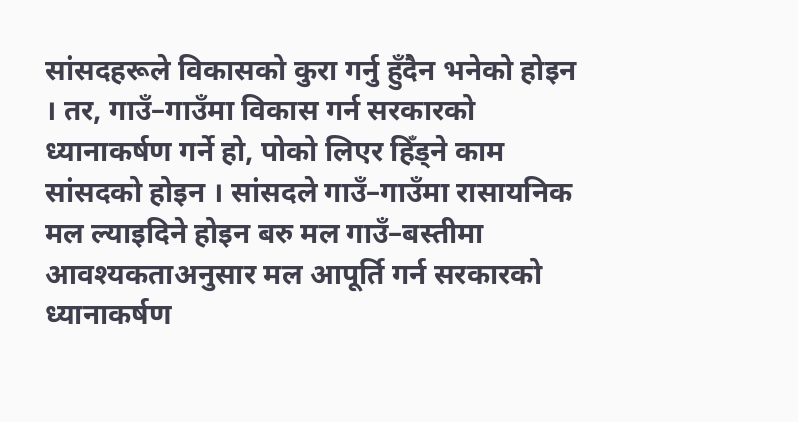सांसदहरूले विकासको कुरा गर्नु हुँदैन भनेको होइन । तर, गाउँ–गाउँमा विकास गर्न सरकारको ध्यानाकर्षण गर्ने हो, पोको लिएर हिँड्ने काम सांसदको होइन । सांसदले गाउँ–गाउँमा रासायनिक मल ल्याइदिने होइन बरु मल गाउँ–बस्तीमा आवश्यकताअनुसार मल आपूर्ति गर्न सरकारको ध्यानाकर्षण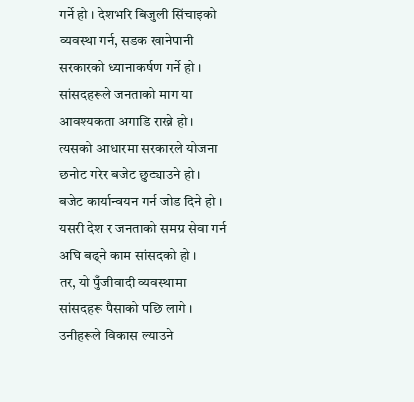गर्ने हो । देशभरि बिजुली सिंचाइको व्यवस्था गर्न, सडक खानेपानी सरकारको ध्यानाकर्षण गर्ने हो । सांसदहरूले जनताको माग या आवश्यकता अगाडि राख्ने हो । त्यसको आधारमा सरकारले योजना छनोट गरेर बजेट छुट्याउने हो । बजेट कार्यान्वयन गर्न जोड दिने हो । यसरी देश र जनताको समग्र सेवा गर्न अघि बढ्ने काम सांसदको हो ।
तर, यो पुँजीवादी व्यवस्थामा सांसदहरू पैसाको पछि लागे । उनीहरूले विकास ल्याउने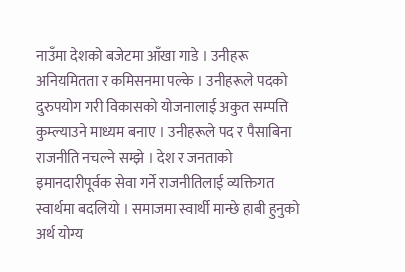नाउँमा देशको बजेटमा आँखा गाडे । उनीहरू अनियमितता र कमिसनमा पल्के । उनीहरूले पदको दुरुपयोग गरी विकासको योजनालाई अकुत सम्पत्ति कुम्ल्याउने माध्यम बनाए । उनीहरूले पद र पैसाबिना राजनीति नचल्ने सम्झे । देश र जनताको इमानदारीपूर्वक सेवा गर्ने राजनीतिलाई व्यक्तिगत स्वार्थमा बदलियो । समाजमा स्वार्थी मान्छे हाबी हुनुको अर्थ योग्य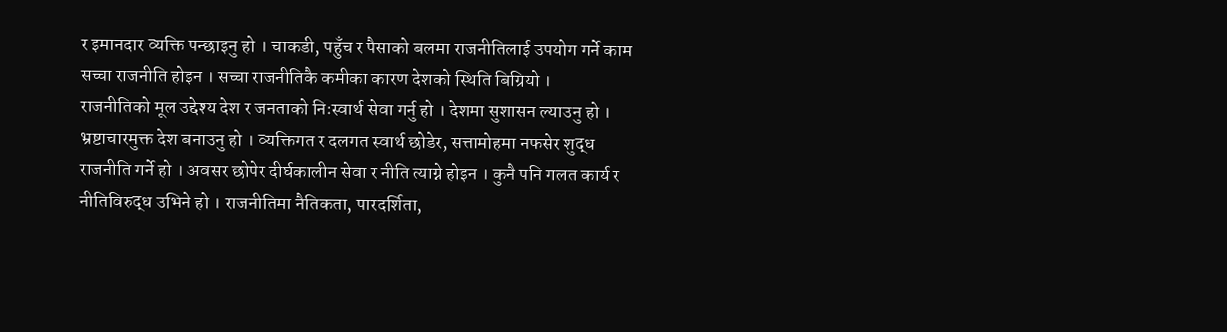र इमानदार व्यक्ति पन्छाइनु हो । चाकडी, पहुँच र पैसाको बलमा राजनीतिलाई उपयोग गर्ने काम सच्चा राजनीति होइन । सच्चा राजनीतिकै कमीका कारण देशको स्थिति बिग्रियो ।
राजनीतिको मूल उद्देश्य देश र जनताको निःस्वार्थ सेवा गर्नु हो । देशमा सुशासन ल्याउनु हो । भ्रष्टाचारमुक्त देश बनाउनु हो । व्यक्तिगत र दलगत स्वार्थ छोडेर, सत्तामोहमा नफसेर शुद्ध राजनीति गर्ने हो । अवसर छोपेर दीर्घकालीन सेवा र नीति त्याग्ने होइन । कुनै पनि गलत कार्य र नीतिविरुद्ध उभिने हो । राजनीतिमा नैतिकता, पारदर्शिता,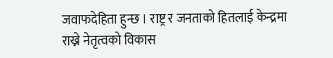जवाफदेहिता हुन्छ । राष्ट्र र जनताको हितलाई केन्द्रमा राख्ने नेतृत्वको विकास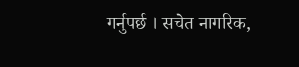गर्नुपर्छ । सचेत नागरिक,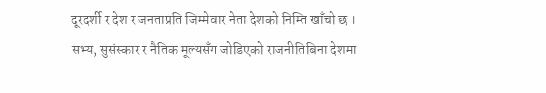दूरदर्शी र देश र जनताप्रति जिम्मेवार नेता देशको निम्ति खाँचो छ । सभ्य, सुसंस्कार र नैतिक मूल्यसँग जोडिएको राजनीतिबिना देशमा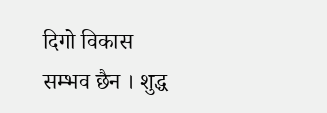दिगो विकास सम्भव छैन । शुद्ध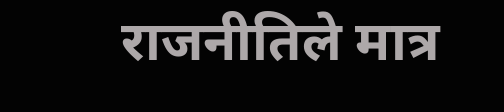राजनीतिले मात्र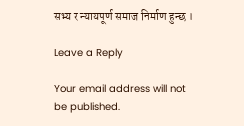सभ्य र न्यायपूर्ण समाज निर्माण हुन्छ ।

Leave a Reply

Your email address will not be published.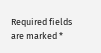Required fields are marked *